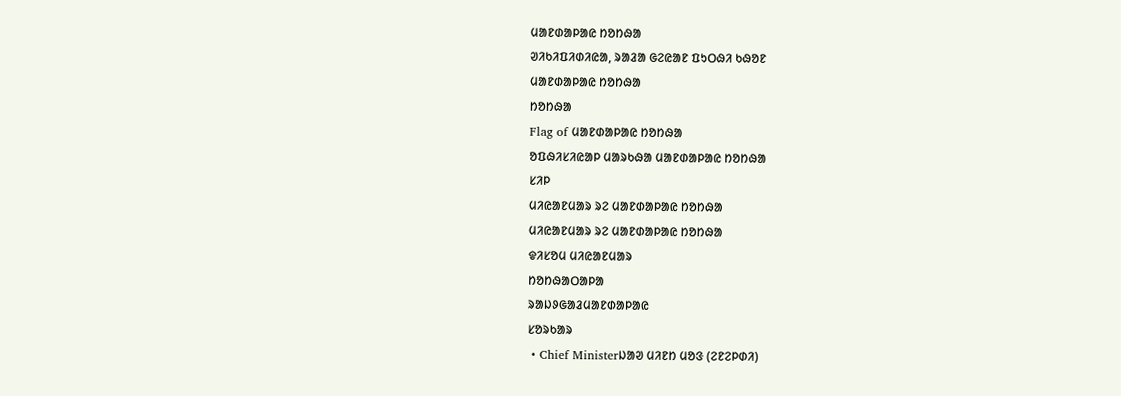ᱢᱟᱱᱰᱟᱞᱟᱭ ᱴᱚᱴᱷᱟ
ᱣᱤᱠᱤᱯᱤᱰᱤᱭᱟ, ᱨᱟᱲᱟ ᱜᱮᱭᱟᱱ ᱯᱩᱛᱷᱤ ᱠᱷᱚᱱ
ᱢᱟᱱᱰᱟᱞᱟᱭ ᱴᱚᱴᱷᱟ
ᱴᱚᱴᱷᱟ
Flag of ᱢᱟᱱᱰᱟᱞᱟᱭ ᱴᱚᱴᱷᱟ
ᱚᱯᱷᱤᱥᱤᱭᱟᱞ ᱢᱟᱨᱠᱷᱟ ᱢᱟᱱᱰᱟᱞᱟᱭ ᱴᱚᱴᱷᱟ
ᱥᱤᱞ
ᱢᱤᱭᱟᱱᱢᱟᱨ ᱨᱮ ᱢᱟᱱᱰᱟᱞᱟᱭ ᱴᱚᱴᱷᱟ
ᱢᱤᱭᱟᱱᱢᱟᱨ ᱨᱮ ᱢᱟᱱᱰᱟᱞᱟᱭ ᱴᱚᱴᱷᱟ
ᱫᱤᱥᱚᱢ ᱢᱤᱭᱟᱱᱢᱟᱨ
ᱴᱚᱴᱷᱟᱛᱟᱞᱟ
ᱨᱟᱡᱽᱜᱟᱲᱢᱟᱱᱰᱟᱞᱟᱭ
ᱥᱚᱨᱠᱟᱨ
 • Chief Ministerᱡᱟᱣ ᱢᱤᱱᱴ ᱢᱚᱝ (ᱮᱱᱮᱞᱰᱤ)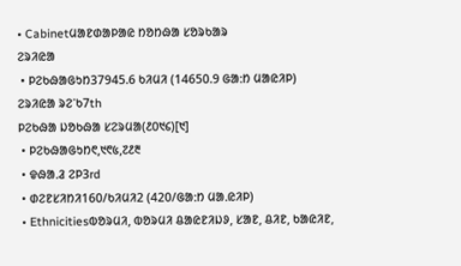• Cabinetᱢᱟᱱᱰᱟᱞᱟᱭ ᱴᱚᱴᱷᱟ ᱥᱚᱨᱠᱟᱨ
ᱮᱨᱤᱭᱟ
 • ᱞᱮᱠᱷᱟᱜᱩᱴ37945.6 ᱠᱤᱢᱤ (14650.9 ᱜᱟᱺᱴ ᱢᱟᱭᱤᱞ)
ᱮᱨᱤᱭᱟ ᱨᱮᱸᱠ7th
ᱞᱮᱠᱷᱟ ᱡᱚᱠᱷᱟ ᱥᱮᱨᱢᱟ(᱒᱐᱑᱔)[᱑]
 • ᱞᱮᱠᱷᱟᱜᱩᱴ᱖,᱑᱖᱕,᱗᱒᱓
 • ᱫᱷᱟᱹᱲ ᱮᱞ3rd
 • ᱰᱮᱱᱥᱤᱴᱤ160/ᱠᱤᱢᱤ2 (420/ᱜᱟᱺᱴ ᱢᱟᱹᱭᱤᱞ)
 • Ethnicitiesᱵᱚᱨᱢᱤ, ᱵᱚᱨᱢᱤ ᱪᱟᱭᱱᱤᱡᱽ, ᱥᱟᱱ, ᱪᱤᱱ, ᱠᱟᱭᱤᱱ,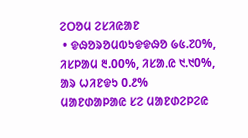ᱮᱛᱚᱢ ᱮᱥᱤᱭᱟᱱ
 • ᱫᱷᱚᱨᱚᱢᱵᱩᱫᱫᱷᱚ ᱙᱕.᱗᱐%, ᱤᱥᱞᱟᱢ ᱓.00%, ᱤᱥᱟᱹᱭ ᱑.᱑0%, ᱟᱨ ᱦᱤᱱᱫᱩ 0.᱒%
ᱢᱟᱱᱰᱟᱞᱟᱭ ᱥᱮ ᱢᱟᱱᱰᱮᱞᱮᱭ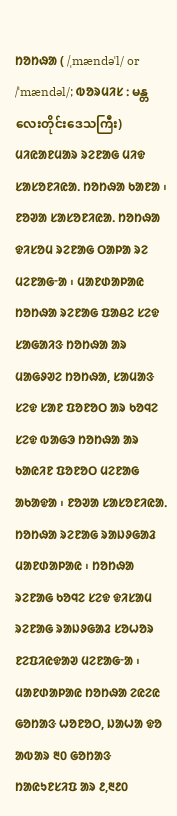ᱴᱚᱴᱷᱟ ( /ˌmændəˈl/ or /ˈmændəl/; ᱵᱚᱨᱢᱤᱥ ᱺ မန္တလေးတိုင်းဒေသကြီး) ᱢᱤᱭᱟᱱᱢᱟᱨ ᱨᱮᱱᱟᱜ ᱢᱤᱫ ᱥᱟᱥᱚᱱᱤᱭᱟᱹ ᱴᱚᱴᱷᱟ ᱠᱟᱱᱟ ᱾ ᱱᱚᱣᱟ ᱥᱟᱥᱚᱱᱤᱭᱟᱹ ᱴᱚᱴᱷᱟ ᱫᱤᱥᱚᱢ ᱨᱮᱱᱟᱜ ᱛᱟᱞᱟ ᱨᱮ ᱢᱮᱱᱟᱜᱼᱟ ᱾ ᱢᱟᱱᱰᱟᱞᱟᱭ ᱴᱚᱴᱷᱟ ᱨᱮᱱᱟᱜ ᱯᱟᱪᱮ ᱥᱮᱫ ᱥᱟᱜᱟᱤᱝ ᱴᱚᱴᱷᱟ ᱟᱨ ᱢᱟᱜᱽᱣᱮ ᱴᱚᱴᱷᱟ, ᱥᱟᱢᱟᱝ ᱥᱮᱫ ᱥᱟᱱ ᱯᱚᱱᱚᱛ ᱟᱨ ᱠᱚᱧᱮ ᱥᱮᱫ ᱵᱟᱜᱳ ᱴᱚᱴᱷᱟ ᱟᱨ ᱠᱟᱭᱤᱱ ᱯᱚᱱᱚᱛ ᱢᱮᱱᱟᱜ ᱟᱠᱟᱫᱟ ᱾ ᱱᱚᱣᱟ ᱥᱟᱥᱚᱱᱤᱭᱟᱹ ᱴᱚᱴᱷᱟ ᱨᱮᱱᱟᱜ ᱨᱟᱡᱽᱜᱟᱲ ᱢᱟᱱᱰᱟᱞᱟᱭ ᱾ ᱴᱚᱴᱷᱟ ᱨᱮᱱᱟᱜ ᱠᱚᱧᱮ ᱥᱮᱫ ᱫᱤᱥᱟᱢ ᱨᱮᱱᱟᱜ ᱨᱟᱡᱽᱜᱟᱲ ᱥᱚᱦᱚᱨ ᱱᱮᱯᱤᱭᱫᱟᱣ ᱢᱮᱱᱟᱜᱼᱟ ᱾ ᱢᱟᱱᱰᱟᱞᱟᱭ ᱴᱚᱴᱷᱟ ᱮᱭᱮᱭ ᱜᱚᱴᱟᱝ ᱦᱚᱱᱚᱛ, ᱡᱟᱦᱟ ᱫᱚ ᱟᱵᱟᱨ ᱓᱐ ᱜᱚᱴᱟᱝ ᱴᱟᱭᱩᱱᱥᱤᱯ ᱟᱨ ᱒,᱓᱒᱐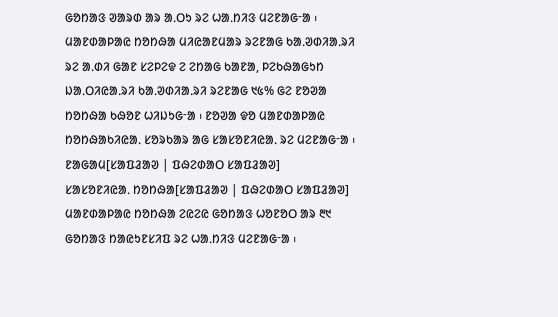ᱜᱚᱴᱟᱝ ᱣᱟᱨᱰ ᱟᱨ ᱟᱹᱛᱩ ᱨᱮ ᱦᱟᱹᱴᱤᱝ ᱢᱮᱱᱟᱜᱼᱟ ᱾
ᱢᱟᱱᱰᱟᱞᱟᱭ ᱴᱚᱴᱷᱟ ᱢᱤᱭᱟᱱᱢᱟᱨ ᱨᱮᱱᱟᱜ ᱠᱟᱹᱣᱰᱤᱟᱹᱨᱤ ᱨᱮ ᱟᱹᱰᱤ ᱜᱟᱱ ᱥᱮᱞᱮᱫ ᱮ ᱮᱴᱟᱜ ᱠᱟᱱᱟ, ᱞᱮᱠᱷᱟᱜᱩᱴ ᱡᱟᱹᱛᱤᱭᱟᱹᱨᱤ ᱠᱟᱹᱣᱰᱤᱟᱹᱨᱤ ᱨᱮᱱᱟᱜ ᱑᱕% ᱜᱮ ᱱᱚᱣᱟ ᱴᱚᱴᱷᱟ ᱠᱷᱚᱱ ᱦᱤᱡᱩᱜᱼᱟ ᱾ ᱱᱚᱣᱟ ᱫᱚ ᱢᱟᱱᱰᱟᱞᱟᱭ ᱴᱚᱴᱷᱟᱠᱤᱭᱟᱹ ᱥᱚᱨᱠᱟᱨ ᱟᱜ ᱥᱟᱥᱚᱱᱤᱭᱟᱹ ᱨᱮ ᱢᱮᱱᱟᱜᱼᱟ ᱾
ᱱᱟᱜᱟᱢ[ᱥᱟᱯᱲᱟᱣ | ᱯᱷᱮᱰᱟᱛ ᱥᱟᱯᱲᱟᱣ]
ᱥᱟᱥᱚᱱᱤᱭᱟᱹ ᱴᱚᱴᱷᱟ[ᱥᱟᱯᱲᱟᱣ | ᱯᱷᱮᱰᱟᱛ ᱥᱟᱯᱲᱟᱣ]
ᱢᱟᱱᱰᱟᱞᱟᱭ ᱴᱚᱴᱷᱟ ᱮᱭᱮᱭ ᱜᱚᱴᱟᱝ ᱦᱚᱱᱚᱛ ᱟᱨ ᱓᱑ ᱜᱚᱴᱟᱝ ᱴᱟᱭᱩᱱᱥᱤᱯ ᱨᱮ ᱦᱟᱹᱴᱤᱝ ᱢᱮᱱᱟᱜᱼᱟ ᱾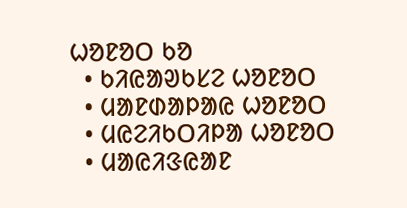ᱦᱚᱱᱚᱛ ᱠᱚ
  • ᱠᱤᱭᱟᱣᱠᱥᱮ ᱦᱚᱱᱚᱛ
  • ᱢᱟᱱᱰᱟᱞᱟᱭ ᱦᱚᱱᱚᱛ
  • ᱢᱭᱮᱤᱠᱛᱤᱞᱟ ᱦᱚᱱᱚᱛ
  • ᱢᱟᱭᱤᱝᱭᱟᱱ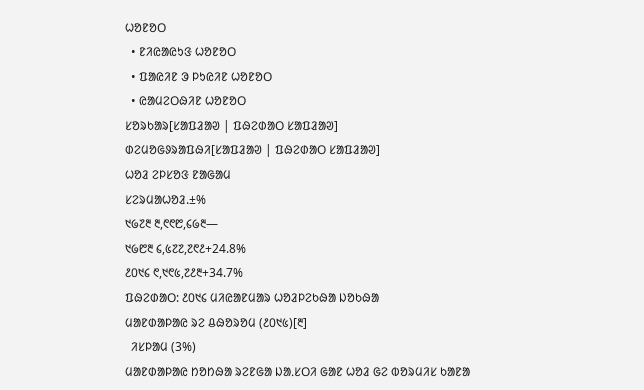ᱦᱚᱱᱚᱛ
  • ᱱᱤᱭᱟᱭᱩᱝ ᱦᱚᱱᱚᱛ
  • ᱯᱟᱭᱤᱱ ᱳ ᱞᱩᱭᱤᱱ ᱦᱚᱱᱚᱛ
  • ᱭᱟᱢᱮᱛᱷᱤᱱ ᱦᱚᱱᱚᱛ
ᱥᱚᱨᱠᱟᱨ[ᱥᱟᱯᱲᱟᱣ | ᱯᱷᱮᱰᱟᱛ ᱥᱟᱯᱲᱟᱣ]
ᱰᱮᱢᱚᱜᱽᱨᱟᱯᱷᱤ[ᱥᱟᱯᱲᱟᱣ | ᱯᱷᱮᱰᱟᱛ ᱥᱟᱯᱲᱟᱣ]
ᱦᱚᱲ ᱮᱞᱥᱚᱝ ᱱᱟᱜᱟᱢ
ᱥᱮᱨᱢᱟᱦᱚᱲ.±%
᱑᱙᱗᱓ ᱓,᱖᱖᱘,᱔᱙᱓—
᱑᱙᱘᱓ ᱔,᱕᱗᱗,᱗᱖᱒+24.8%
᱒᱐᱑᱔ ᱖,᱑᱖᱕,᱗᱒᱓+34.7%
ᱯᱷᱮᱰᱟᱛ: ᱒᱐᱑᱔ ᱢᱤᱭᱟᱱᱢᱟᱨ ᱦᱚᱲᱞᱮᱠᱷᱟ ᱡᱚᱠᱷᱟ
ᱢᱟᱱᱰᱟᱞᱟᱭ ᱨᱮ ᱪᱷᱚᱨᱚᱢ (᱒᱐᱑᱕)[᱓]
  ᱤᱥᱞᱟᱢ (3%)
ᱢᱟᱱᱰᱟᱞᱟᱭ ᱴᱚᱴᱷᱟ ᱨᱮᱱᱜᱟ ᱡᱟᱹᱥᱛᱤ ᱜᱟᱱ ᱦᱚᱲ ᱜᱮ ᱵᱚᱨᱢᱤᱥ ᱠᱟᱱᱟ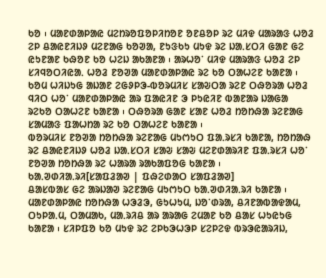ᱠᱚ ᱾ ᱢᱟᱱᱰᱟᱞᱟᱭ ᱢᱮᱴᱨᱚᱯᱚᱞᱤᱴᱚᱱ ᱚᱱᱪᱚᱞ ᱨᱮ ᱢᱤᱫ ᱢᱟᱨᱟᱝ ᱦᱚᱲ ᱮᱞ ᱪᱟᱭᱱᱤᱡᱽ ᱢᱮᱱᱟᱜ ᱠᱚᱣᱟ, ᱱᱩᱝᱠᱩ ᱢᱩᱫ ᱨᱮ ᱡᱟᱹᱥᱛᱤ ᱜᱟᱱ ᱜᱮ ᱭᱩᱱᱟᱱ ᱠᱷᱚᱱ ᱠᱚ ᱦᱮᱡ ᱟᱠᱟᱱᱟ ᱾ ᱟᱨᱦᱚᱸ ᱢᱤᱫ ᱢᱟᱨᱟᱝ ᱦᱚᱲ ᱮᱞ ᱥᱤᱧᱚᱛᱤᱭᱟᱹ ᱦᱚᱲ ᱱᱚᱣᱟ ᱢᱟᱱᱰᱟᱞᱟᱭ ᱨᱮ ᱠᱚ ᱛᱟᱦᱮᱱ ᱠᱟᱱᱟ ᱾ ᱠᱚᱢ ᱦᱤᱡᱩᱜ ᱟᱡᱟᱱ ᱮᱜᱽᱞᱳ-ᱵᱚᱨᱢᱤᱥ ᱥᱟᱶᱛᱟ ᱨᱮᱱ ᱛᱷᱚᱨᱟ ᱦᱚᱲ ᱧᱤᱛ ᱦᱚᱸ ᱢᱟᱱᱰᱟᱞᱟᱭ ᱟᱨ ᱯᱟᱭᱤᱱ ᱳ ᱞᱩᱭᱤᱱ ᱵᱟᱱᱟᱨ ᱡᱟᱜᱟ ᱨᱮᱠᱚ ᱛᱟᱦᱮᱱ ᱠᱟᱱᱟ ᱾ ᱛᱷᱚᱨᱟ ᱜᱟᱱ ᱥᱟᱱ ᱦᱚᱲ ᱴᱚᱴᱷᱟ ᱨᱮᱱᱟᱜ ᱥᱟᱢᱟᱝ ᱯᱟᱦᱴᱟ ᱨᱮ ᱠᱚ ᱛᱟᱦᱮᱱ ᱠᱟᱱᱟ ᱾
ᱵᱚᱨᱢᱤᱥ ᱱᱚᱣᱟ ᱴᱚᱴᱷᱟ ᱨᱮᱱᱟᱜ ᱢᱩᱬᱩᱛ ᱯᱟᱹᱨᱥᱤ ᱠᱟᱱᱟ, ᱴᱚᱴᱟᱷ ᱨᱮ ᱪᱟᱭᱱᱤᱡᱽ ᱦᱚᱲ ᱡᱟᱹᱥᱛᱤ ᱥᱟᱶ ᱥᱟᱶ ᱢᱮᱱᱰᱟᱨᱤᱱ ᱯᱟᱹᱨᱥᱤ ᱦᱚᱸ ᱱᱚᱣᱟ ᱴᱚᱴᱷᱟ ᱨᱮ ᱦᱟᱨᱟ ᱨᱟᱠᱟᱯᱚᱜ ᱠᱟᱱᱟ ᱾
ᱠᱟᱹᱣᱰᱤᱟᱹᱨᱤ[ᱥᱟᱯᱲᱟᱣ | ᱯᱷᱮᱰᱟᱛ ᱥᱟᱯᱲᱟᱣ]
ᱪᱟᱥᱵᱟᱥ ᱜᱮ ᱟᱨᱡᱟᱣ ᱨᱮᱱᱟᱜ ᱢᱩᱬᱩᱛ ᱠᱟᱹᱣᱰᱤᱟᱹᱨᱤ ᱠᱟᱱᱟ ᱾ ᱢᱟᱱᱰᱟᱞᱟᱭ ᱴᱚᱴᱷᱟ ᱦᱳᱲᱳ, ᱜᱩᱦᱩᱢ, ᱡᱚᱸᱰᱨᱟ, ᱪᱤᱱᱟᱵᱟᱫᱟᱢ, ᱛᱩᱞᱟᱹᱢ, ᱛᱟᱢᱟᱠ, ᱢᱟᱹᱨᱤᱪ ᱟᱨ ᱟᱨᱟᱜ ᱮᱢᱟᱱ ᱠᱚ ᱪᱟᱥ ᱦᱩᱭᱩᱜ ᱠᱟᱱᱟ ᱾ ᱥᱤᱞᱯᱚ ᱠᱚ ᱢᱩᱫ ᱨᱮ ᱮᱞᱠᱳᱦᱳᱞ ᱥᱮᱞᱮᱫ ᱵᱨᱳᱭᱟᱨᱤᱡ,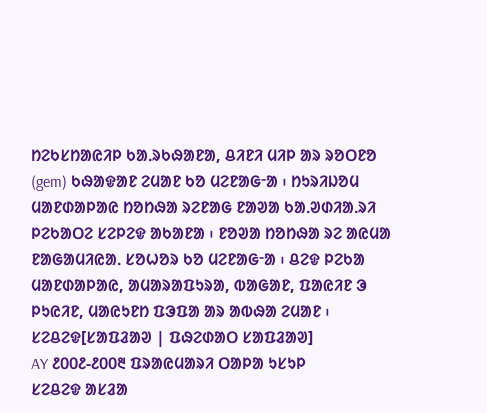ᱴᱮᱠᱥᱴᱟᱭᱤᱞ ᱠᱟᱹᱨᱠᱷᱟᱱᱟ, ᱪᱤᱱᱤ ᱢᱤᱞ ᱟᱨ ᱨᱚᱛᱱᱚ (gem) ᱠᱷᱟᱫᱟᱱ ᱮᱢᱟᱱ ᱠᱚ ᱢᱮᱱᱟᱜᱼᱟ ᱾ ᱴᱩᱨᱤᱡᱚᱢ ᱢᱟᱱᱰᱟᱞᱟᱭ ᱴᱚᱴᱷᱟ ᱨᱮᱱᱟᱜ ᱱᱟᱣᱟ ᱠᱟᱹᱣᱰᱤᱟᱹᱨᱤ ᱞᱮᱠᱟᱛᱮ ᱥᱮᱞᱮᱫ ᱟᱠᱟᱱᱟ ᱾ ᱱᱚᱣᱟ ᱴᱚᱴᱷᱟ ᱨᱮ ᱟᱭᱢᱟ ᱱᱟᱜᱟᱢᱤᱭᱟᱹ ᱥᱚᱦᱚᱨ ᱠᱚ ᱢᱮᱱᱟᱜᱼᱟ ᱾ ᱪᱮᱫ ᱞᱮᱠᱟ ᱢᱟᱱᱰᱟᱞᱟᱭ, ᱟᱢᱟᱨᱟᱯᱩᱨᱟ, ᱵᱟᱜᱟᱱ, ᱯᱟᱭᱤᱱ ᱳ ᱞᱩᱭᱤᱱ, ᱢᱟᱭᱩᱱᱴ ᱯᱳᱯᱟ ᱟᱨ ᱟᱵᱷᱟ ᱮᱢᱟᱱ ᱾
ᱥᱮᱪᱮᱫ[ᱥᱟᱯᱲᱟᱣ | ᱯᱷᱮᱰᱟᱛ ᱥᱟᱯᱲᱟᱣ]
AY ᱒᱐᱐᱒-᱒᱐᱐᱓ ᱯᱨᱟᱭᱢᱟᱨᱤ ᱛᱟᱞᱟ ᱩᱥᱩᱞ
ᱥᱮᱪᱮᱫ ᱟᱥᱲᱟ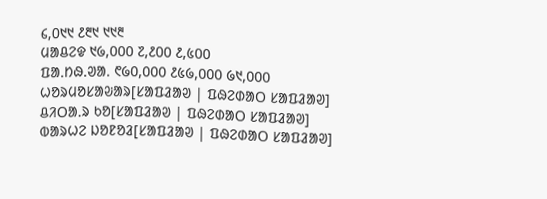᱔,᱐᱑᱑ ᱒᱓᱑ ᱑᱑᱓
ᱢᱟᱪᱮᱫ ᱑᱙,000 ᱗,᱒᱐0 ᱒,᱕00
ᱯᱟᱹᱴᱷᱹᱣᱟᱹ ᱖᱙0,000 ᱒᱕᱙,000 ᱙᱑,000
ᱦᱚᱨᱢᱚᱥᱟᱶᱟᱨ[ᱥᱟᱯᱲᱟᱣ | ᱯᱷᱮᱰᱟᱛ ᱥᱟᱯᱲᱟᱣ]
ᱪᱤᱛᱟᱹᱨ ᱠᱚ[ᱥᱟᱯᱲᱟᱣ | ᱯᱷᱮᱰᱟᱛ ᱥᱟᱯᱲᱟᱣ]
ᱵᱟᱨᱦᱮ ᱡᱚᱱᱚᱲ[ᱥᱟᱯᱲᱟᱣ | ᱯᱷᱮᱰᱟᱛ ᱥᱟᱯᱲᱟᱣ]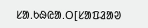ᱥᱟ.ᱠᱷᱭᱟ.ᱛ[ᱥᱟᱯᱲᱟᱣ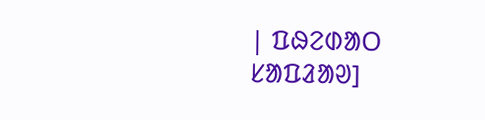| ᱯᱷᱮᱰᱟᱛ ᱥᱟᱯᱲᱟᱣ]